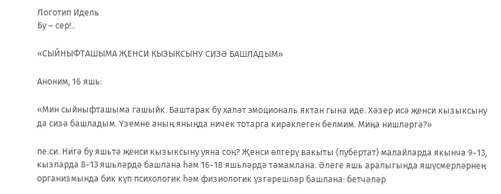Логотип Идель
Бу – сер!..

«СЫЙНЫФТАШЫМА ҖЕНСИ КЫЗЫКСЫНУ СИЗӘ БАШЛАДЫМ»

Аноним, 16 яшь:

«Мин сыйныфташыма гашыйк. Баштарак бу халәт эмоциональ яктан гына иде. Хәзер исә җенси кызыксыну да сизә башладым. Үземне аның яныңда ничек тотарга кирәклеген белмим. Миңа нишләргә?»

пе.си. Нигә бу яшьтә җенси кызыксыну уяна соң? Җенси өлгерү вакыты (пубертат) малайларда якынча 9-13, кызларда 8-13 яшьләрдә башлана һәм 16-18 яшьләрдә тәмамлана. Әлеге яшь аралыгында яшүсмерләрнең организмында бик күп психологик һәм физиологик үзгәрешләр башлана: бетчәләр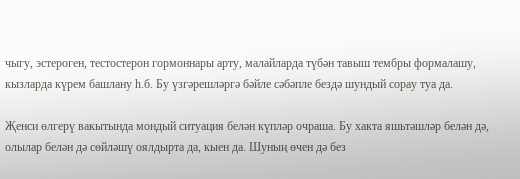чыгу, эстероген, тестостерон гормоннары арту, малайларда түбән тавыш тембры формалашу, кызларда күрем башлану һ.б. Бу үзгәрешләргә бәйле сәбәпле бездә шундый сорау туа да.

Җенси өлгерү вакытында мондый ситуация белән күпләр очраша. Бу хакта яшьтәшләр белән дә, олылар белән дә сөйләшү оялдырта да, кыен да. Шуның өчен дә без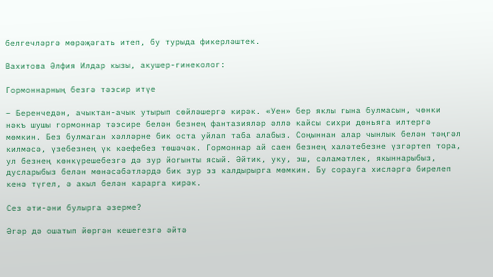белгечләргә мөрәҗәгать итеп, бу турыда фикерләштек.

Вахитова Әлфия Илдар кызы, акушер-гинеколог:

Гормоннарның безгә тәэсир итүе

– Беренчедән, ачыктан-ачык утырып сөйләшергә кирәк. «Уен» бер яклы гына булмасын, чөнки нәкъ шушы гормоннар тәэсире белән безнең фантазияләр әллә кайсы сихри дөньяга илтергә мөмкин. Без булмаган хәлләрне бик оста уйлап таба алабыз. Соңыннан алар чынлык белән тәңгәл килмәсә, үзебезнең үк кәефебез төшәчәк. Гормоннар ай саен безнең халәтебезне үзгәртеп тора, ул безнең көнкүрешебезгә дә зур йогынты ясый. Әйтик, уку, эш, сәламәтлек, якыннарыбыз, дусларыбыз белән мөнәсәбәтләрдә бик зур эз калдырырга мөмкин. Бу сорауга хисләргә бирелеп кенә түгел, ә акыл белән карарга кирәк.

Сез әти-әни булырга әзерме?

Әгәр дә ошатып йөргән кешегезгә әйтә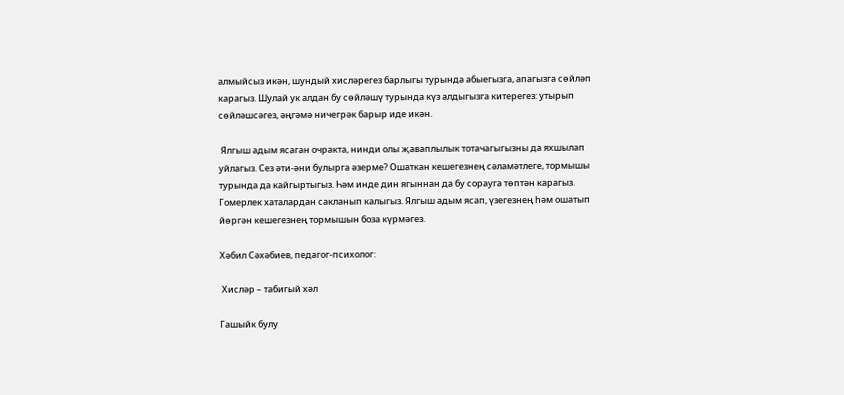алмыйсыз икән, шундый хисләрегез барлыгы турында абыегызга, апагызга сөйләп карагыз. Шулай ук алдан бу сөйләшү турында күз алдыгызга китерегез: утырып сөйләшсәгез, әңгәмә ничегрәк барыр иде икән.

 Ялгыш адым ясаган очракта, нинди олы җаваплылык тотачагыгызны да яхшылап уйлагыз. Сез әти-әни булырга әзерме? Ошаткан кешегезнең сәламәтлеге, тормышы турында да кайгыртыгыз. Һәм инде дин ягыннан да бу сорауга төптән карагыз. Гомерлек хаталардан сакланып калыгыз. Ялгыш адым ясап, үзегезнең һәм ошатып йөргән кешегезнең тормышын боза күрмәгез.

Хәбил Сәхәбиев, педагог-психолог:

 Хисләр – табигый хәл

Гашыйк булу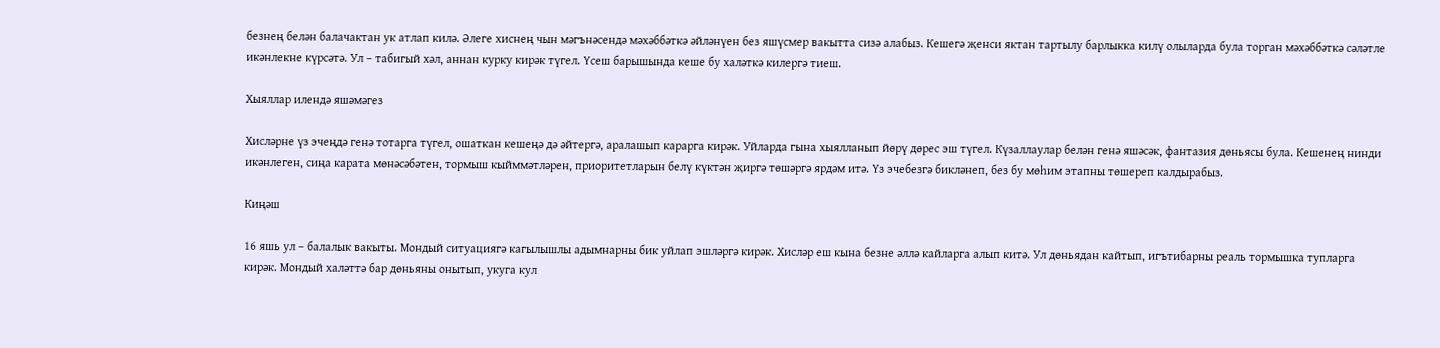безнең белән балачактан ук атлап килә. Әлеге хиснең чын мәгънәсендә мәхәббәткә әйләнүен без яшүсмер вакытта сизә алабыз. Кешегә җенси яктан тартылу барлыкка килү олыларда була торган мәхәббәткә сәләтле икәнлекне күрсәтә. Ул – табигый хәл, аннан курку кирәк түгел. Үсеш барышында кеше бу халәткә килергә тиеш.

Хыяллар илендә яшәмәгез

Хисләрне үз эчеңдә генә тотарга түгел, ошаткан кешеңә дә әйтергә, аралашып карарга кирәк. Уйларда гына хыялланып йөрү дөрес эш түгел. Күзаллаулар белән генә яшәсәк, фантазия дөньясы була. Кешенең нинди икәнлеген, сиңа карата мөнәсәбәтен, тормыш кыйммәтләрен, приоритетларын белү күктән җиргә төшәргә ярдәм итә. Үз эчебезгә бикләнеп, без бу мөһим этапны төшереп калдырабыз.

Киңәш

16 яшь ул – балалык вакыты. Мондый ситуациягә кагылышлы адымнарны бик уйлап эшләргә кирәк. Хисләр еш кына безне әллә кайларга алып китә. Ул дөньядан кайтып, игътибарны реаль тормышка тупларга кирәк. Мондый халәттә бар дөньяны онытып, укуга кул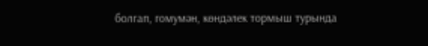болгап, гомумән, көндәлек тормыш турында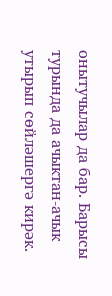онытучылар да бар. Барысы турында да ачыктан-ачык утырып сөйләшергә кирәк.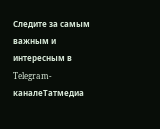Следите за самым важным и интересным в Telegram-каналеТатмедиа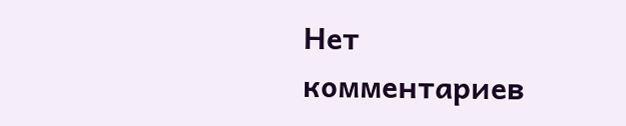Нет комментариев